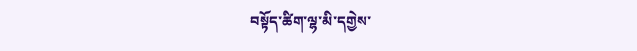བསྟོད་ཚིག་ལྷ་མི་དགྱེས་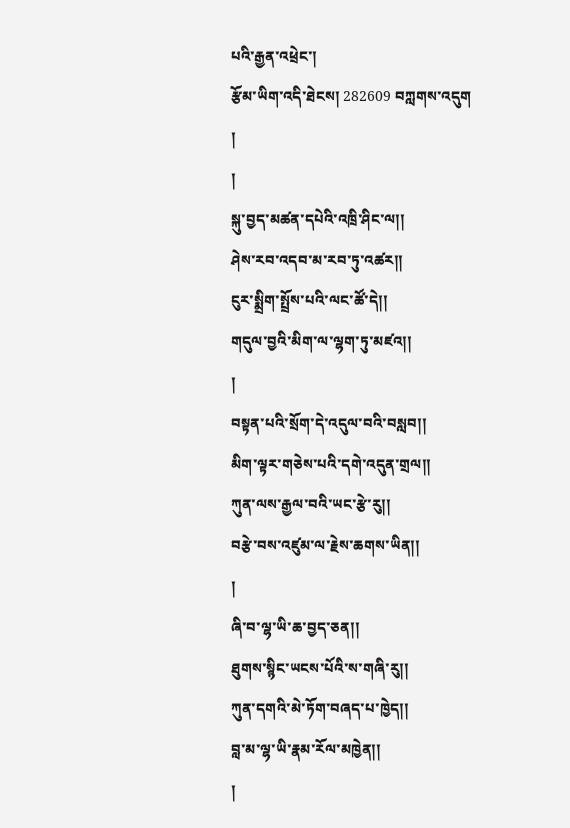པའི་རྒྱན་འཕྲེང་།
རྩོམ་ཡིག་འདི་ཐེངས། 282609 བཀླགས་འདུག
།
།
སྐུ་བྱད་མཚན་དཔེའི་འཁྲི་ཤིང་ལ།།
ཤེས་རབ་འདབ་མ་རབ་ཏུ་འཚར།།
ངུར་སྨྲིག་སྤྲོས་པའི་ལང་ཚོ་དེ།།
གདུལ་བྱའི་མིག་ལ་ལྷག་ཏུ་མཛའ།།
།
བསྟན་པའི་སྲོག་དེ་འདུལ་བའི་བསླབ།།
མིག་ལྟར་གཅེས་པའི་དགེ་འདུན་གྲལ།།
ཀུན་ལས་རྒྱལ་བའི་ཡང་རྩེ་རུ།།
བརྩེ་བས་འཛུམ་ལ་རྗེས་ཆགས་ཡིན།།
།
ཞི་བ་ལྷ་ཡི་ཆ་བྱད་ཅན།།
ཐུགས་སྙིང་ཡངས་པོའི་ས་གཞི་རུ།།
ཀུན་དགའི་མེ་ཏོག་བཞད་པ་ཁྱེད།།
བླ་མ་ལྷ་ཡི་རྣམ་རོལ་མཁྱེན།།
།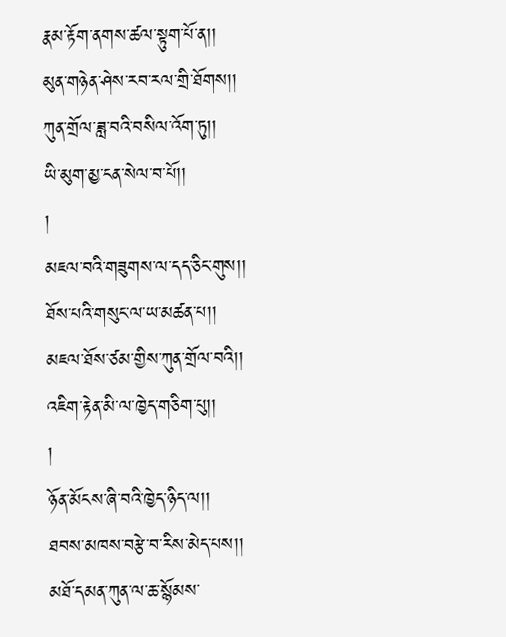རྣམ་རྟོག་ནགས་ཚལ་སྟུག་པོ་ན།།
མུན་གཉེན་ཤེས་རབ་རལ་གྲི་ཐོགས།།
ཀུན་གྲོལ་ཟླ་བའི་བསིལ་འོག་ཏུ།།
ཡི་མུག་མྱ་ངན་སེལ་བ་པོ།།
།
མཇལ་བའི་གཟུགས་ལ་དད་ཅིང་གུས།།
ཐོས་པའི་གསུང་ལ་ཡ་མཚན་པ།།
མཇལ་ཐོས་ཙམ་གྱིས་ཀུན་གྲོལ་བའི།།
འཇིག་རྟེན་མི་ལ་ཁྱེད་གཅིག་པུ།།
།
ཉོན་མོངས་ཞི་བའི་ཁྱེད་ཉིད་ལ།།
ཐབས་མཁས་བརྩེ་བ་རིས་མེད་པས།།
མཐོ་དམན་ཀུན་ལ་ཆ་སྙོམས་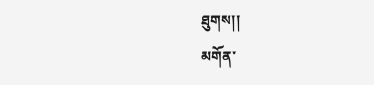ཐུགས།།
མགོན་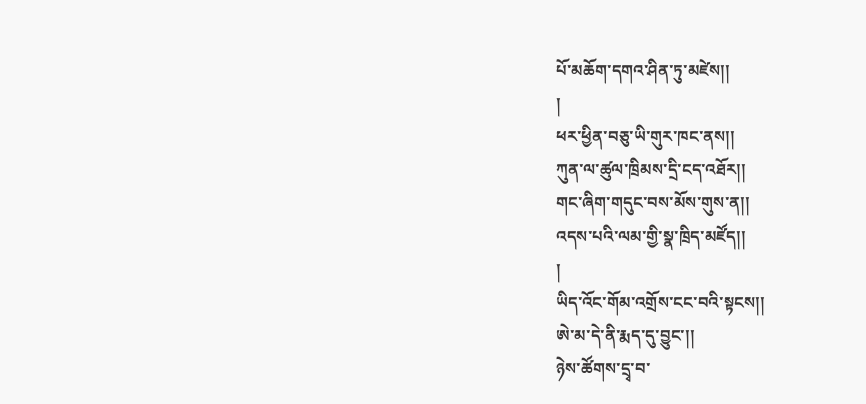པོ་མཆོག་དགའ་ཤིན་ཏུ་མཛེས།།
།
ཕར་ཕྱིན་བཅུ་ཡི་གུར་ཁང་ནས།།
ཀུན་ལ་ཚུལ་ཁྲིམས་དྲི་ངད་འཐོར།།
གང་ཞིག་གདུང་བས་མོས་གུས་ན།།
འདས་པའི་ལམ་གྱི་སྣ་ཁྲིད་མཛོད།།
།
ཡིད་འོང་གོམ་འགྲོས་ངང་བའི་སྟངས།།
ཨེ་མ་དེ་ནི་རྨད་དུ་བྱུང་།།
ཉེས་ཚོགས་དྲྭ་བ་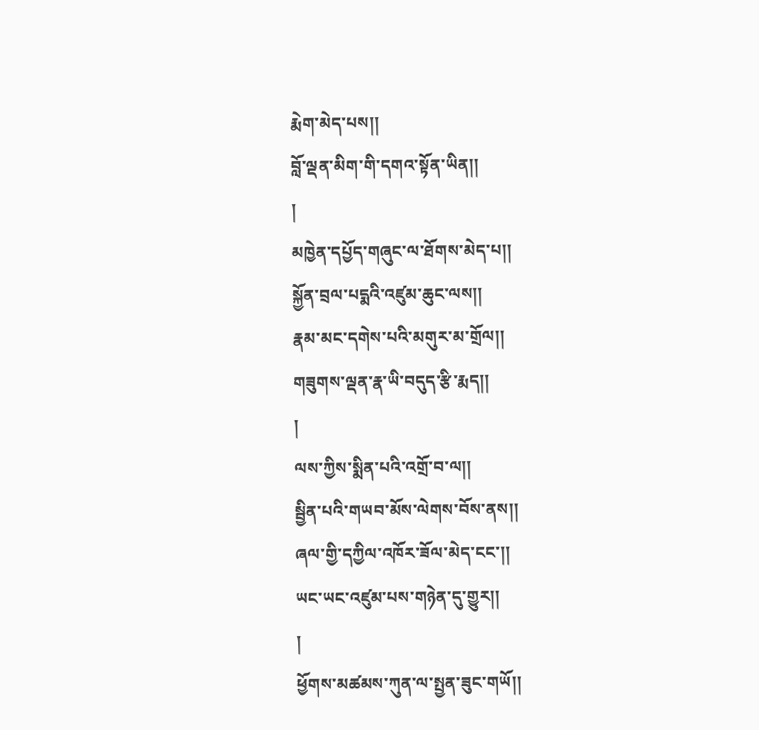རྨེག་མེད་པས།།
བློ་ལྡན་མིག་གི་དགའ་སྟོན་ཡིན།།
།
མཁྱེན་དཔྱོད་གཞུང་ལ་ཐོགས་མེད་པ།།
སྐྱོན་བྲལ་པདྨའི་འཛུམ་ཆུང་ལས།།
རྣམ་མང་དགེས་པའི་མགུར་མ་གྲོལ།།
གཟུགས་ལྡན་རྣ་ཡི་བདུད་རྩི་རྨད།།
།
ལས་ཀྱིས་སྨིན་པའི་འགྲོ་བ་ལ།།
སྦྱིན་པའི་གཡབ་མོས་ལེགས་བོས་ནས།།
ཞལ་གྱི་དཀྱིལ་འཁོར་ཟོལ་མེད་ངང་།།
ཡང་ཡང་འཛུམ་པས་གཉེན་དུ་གྱུར།།
།
ཕྱོགས་མཚམས་ཀུན་ལ་སྤྱན་ཟུང་གཡོ།།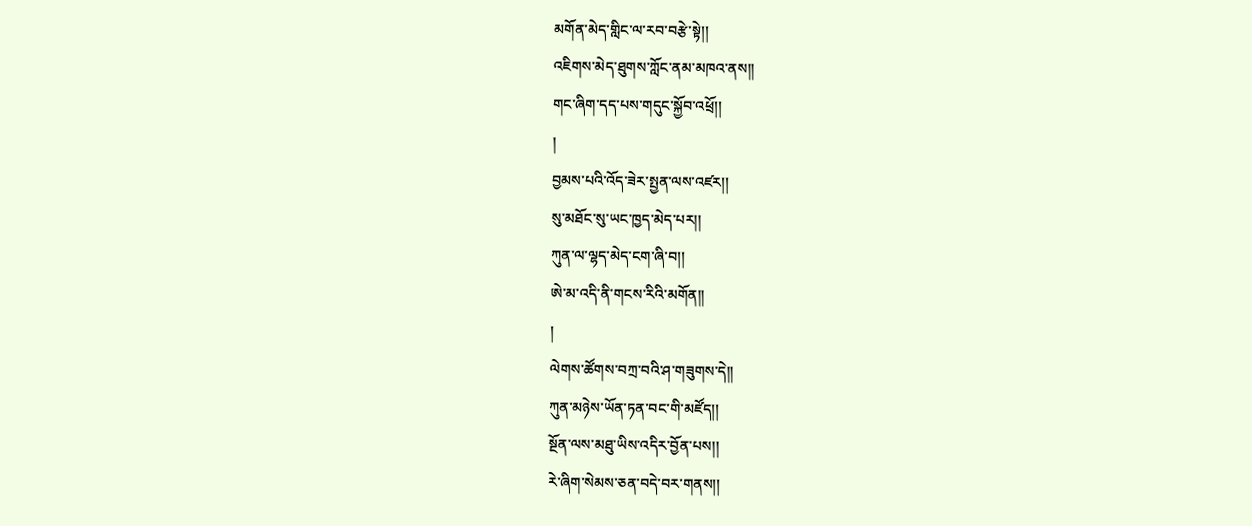མགོན་མེད་གླིང་ལ་རབ་བརྩེ་སྟེ།།
འཇིགས་མེད་ཐུགས་ཀློང་ནམ་མཁའ་ནས།།
གང་ཞིག་དད་པས་གདུང་སྐྱོབ་འཕྲོ།།
།
བྱམས་པའི་འོད་ཟེར་སྤྱན་ལས་འཛར།།
སུ་མཐོང་སུ་ཡང་ཁྱད་མེད་པར།།
ཀུན་ལ་ལྷད་མེད་ངག་ཞི་བ།།
ཨེ་མ་འདི་ནི་གངས་རིའི་མགོན།།
།
ལེགས་ཚོགས་བཀྲ་བའི་ཤ་གཟུགས་དེ།།
ཀུན་མཉེས་ཡོན་ཏན་བང་གི་མཛོད།།
སྔོན་ལས་མཐུ་ཡིས་འདིར་བྱོན་པས།།
རེ་ཞིག་སེམས་ཅན་བདེ་བར་གནས།།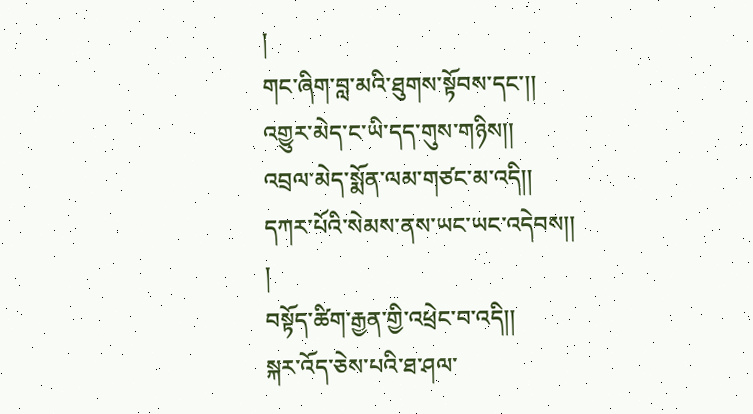།
གང་ཞིག་བླ་མའི་ཐུགས་སྟོབས་དང་།།
འགྱུར་མེད་ང་ཡི་དད་གུས་གཉིས།།
འབྲལ་མེད་སྨོན་ལམ་གཙང་མ་འདི།།
དཀར་པོའི་སེམས་ནས་ཡང་ཡང་འདེབས།།
།
བསྟོད་ཚིག་རྒྱན་གྱི་འཕྲེང་བ་འདི།།
སྐར་འོད་ཅེས་པའི་ཐ་ཤལ་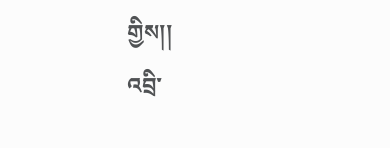གྱིས།།
འབྲི་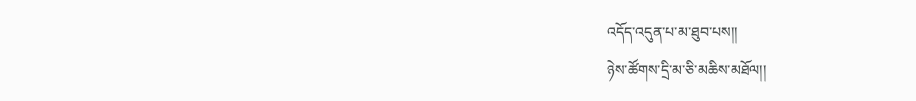འདོད་འདུན་པ་མ་ཐུབ་པས།།
ཉེས་ཚོགས་དྲི་མ་ཅི་མཆིས་མཐོལ།།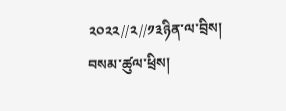༢༠༢༢//༢//༡༣ཉིན་ལ་བྲིས།
བསམ་ཚུལ་ཕྲིས།